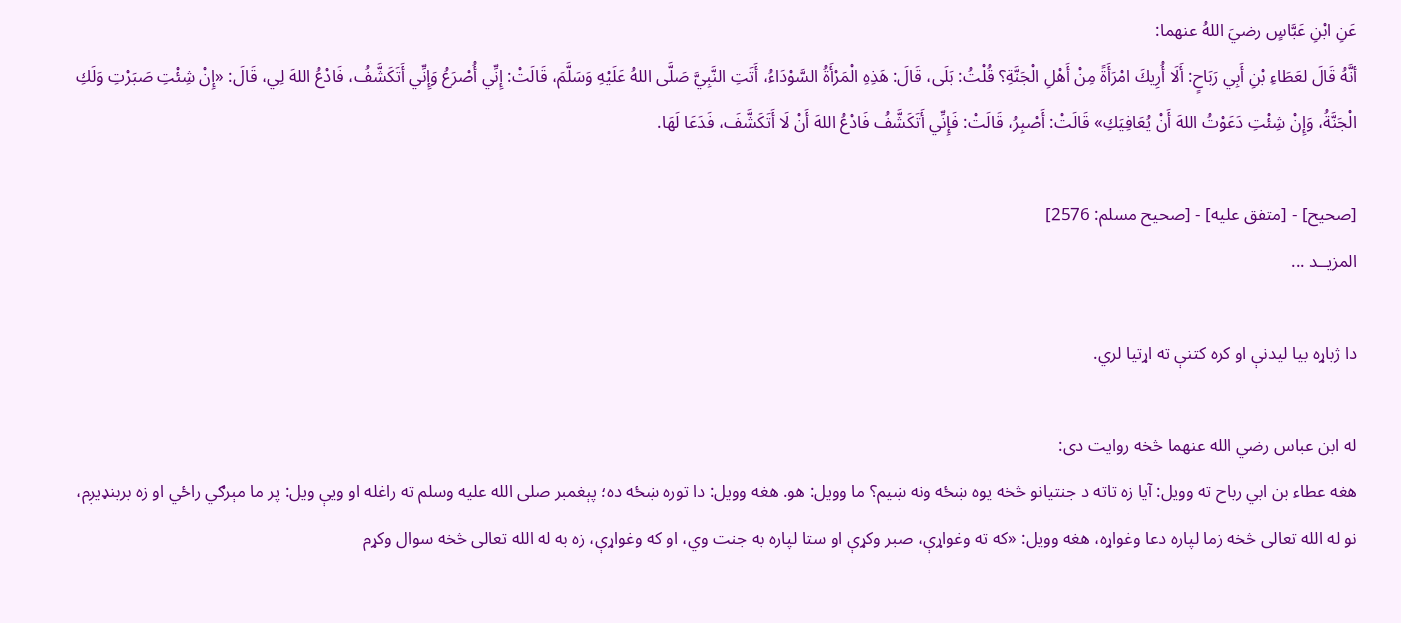عَنِ ابْنِ عَبَّاسٍ رضيَ اللهُ عنهما:
أنَّهُ قَالَ لعَطَاءِ بْنِ أَبِي رَبَاحٍ: أَلَا أُرِيكَ امْرَأَةً مِنْ أَهْلِ الْجَنَّةِ؟ قُلْتُ: بَلَى، قَالَ: هَذِهِ الْمَرْأَةُ السَّوْدَاءُ، أَتَتِ النَّبِيَّ صَلَّى اللهُ عَلَيْهِ وَسَلَّمَ، قَالَتْ: إِنِّي أُصْرَعُ وَإِنِّي أَتَكَشَّفُ، فَادْعُ اللهَ لِي، قَالَ: «إِنْ شِئْتِ صَبَرْتِ وَلَكِ الْجَنَّةُ، وَإِنْ شِئْتِ دَعَوْتُ اللهَ أَنْ يُعَافِيَكِ» قَالَتْ: أَصْبِرُ، قَالَتْ: فَإِنِّي أَتَكَشَّفُ فَادْعُ اللهَ أَنْ لَا أَتَكَشَّفَ، فَدَعَا لَهَا.

[صحيح] - [متفق عليه] - [صحيح مسلم: 2576]
المزيــد ...

دا ژباړه بیا لیدنې او کره کتنې ته اړتیا لري.

له ابن عباس رضي الله عنهما څخه روایت دی:
هغه عطاء بن ابي رباح ته وويل: آیا زه تاته د جنتيانو څخه یوه ښځه ونه ښیم؟ ما وویل: هو. هغه وویل: دا توره ښځه ده؛ پېغمبر صلی الله علیه وسلم ته راغله او ویې ویل: پر ما مېرګي راځي او زه بربنډیږم، نو له الله تعالی څخه زما لپاره دعا وغواړه، هغه وویل: «که ته وغواړې، صبر وکړې او ستا لپاره به جنت وي، او که وغواړې، زه به له الله تعالی څخه سوال وکړم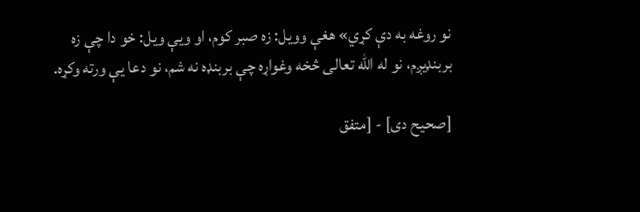نو روغه به دې کړي» هغې وویل: زه صبر کوم، او ویې ویل: خو دا چې زه بربنډیږم، نو له الله تعالی څخه وغواړه چې بربنډه نه شم، نو دعا یې ورته وکړه.

[صحيح دی] - [متفق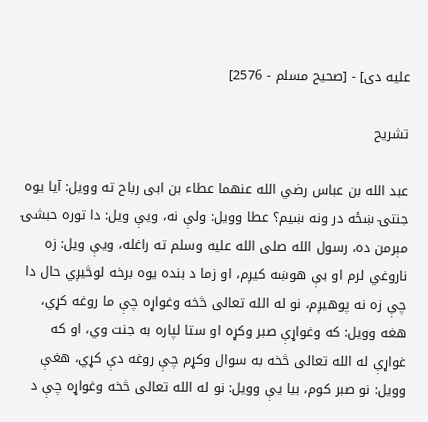علیه دی] - [صحيح مسلم - 2576]

تشریح

عبد الله بن عباس رضي الله عنهما عطاء بن ابی رباح ته وویل: آیا یوه جنتۍ ښځه در ونه ښیم؟ عطا وویل: ولې نه، ویې ویل: دا توره حبشۍ مېرمن ده، رسول الله صلی الله علیه وسلم ته راغله، ویې ویل: زه ناروغي لرم او بې هوښه کیږم، او زما د بنده یوه برخه لوڅیږي حال دا چې زه نه پوهیږم، نو له الله تعالی څخه وغواړه چې ما روغه کړي، هغه وویل: که وغواړې صبر وکړه او ستا لپاره به جنت وي، او که غواړې له الله تعالی څخه به سوال وکړم چې روغه دې کړي، هغې وویل: نو صبر کوم، بیا یې وویل: نو له الله تعالی څخه وغواړه چې د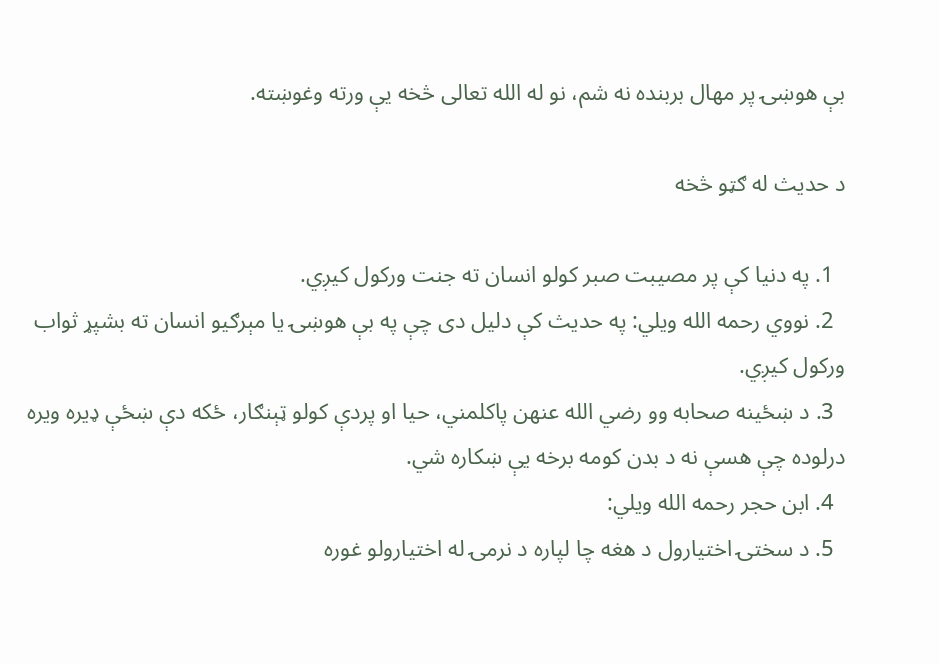بې هوښۍ پر مهال بربنده نه شم، نو له الله تعالی څخه یې ورته وغوښته.

د حديث له ګټو څخه

  1. په دنیا کې پر مصیبت صبر کولو انسان ته جنت ورکول کیږي.
  2. نووي رحمه الله ویلي: په حدیث کې دلیل دی چې په بې هوښۍ یا مېرګیو انسان ته بشپړ ثواب ورکول کیږي.
  3. د ښځینه صحابه وو رضي الله عنهن پاکلمني، حیا او پردې کولو ټېنګار، ځکه دې ښځې ډیره ویره درلوده چې هسې نه د بدن کومه برخه یې ښکاره شي.
  4. ابن حجر رحمه الله ویلي:
  5. د سختۍ اختیارول د هغه چا لپاره د نرمۍ له اختیارولو غوره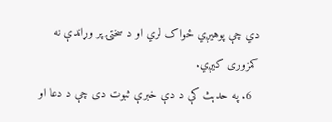دي چې پوهیږي ځواک لري او د سختۍ پر وړاندې نه کمزوری کیږي.
  6. په حدېث کې د دې خبرې ثبوت دی چې د دعا او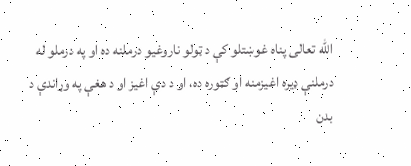الله تعالی پناه غوښتلو کې د ټولو ناروغیو درملنه ده او په درملو له درملنې ډیره اغیزمنه او ګټوره ده، او د دې اغیز او د هغې په وړاندې د بدن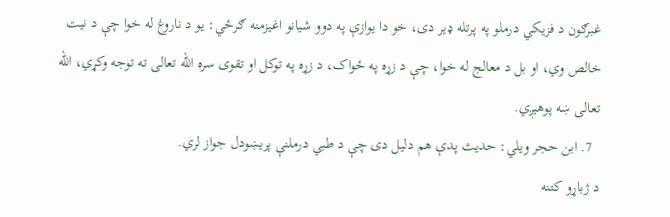غبرګون د فزیکي درملو په پرتله ډیر دی، خو دا یوازې په دوو شیانو اغیزمنه ګرځي: یو د ناروغ له خوا چې د نیت خالص وي، او بل د معالج له خوا، چې د زړه په ځواک، د زړه په توکل او تقوی سره الله تعالی ته توجه وکړي، الله تعالی ښه پوهیږي.
  7. ابن حجر ویلي: حدیث پدې هم دلیل دی چې د طبي درملنې پریښودل جواز لري.
د ژباړو کتنه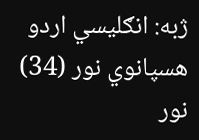ژبه: انګلیسي اردو هسپانوي نور (34)
نور